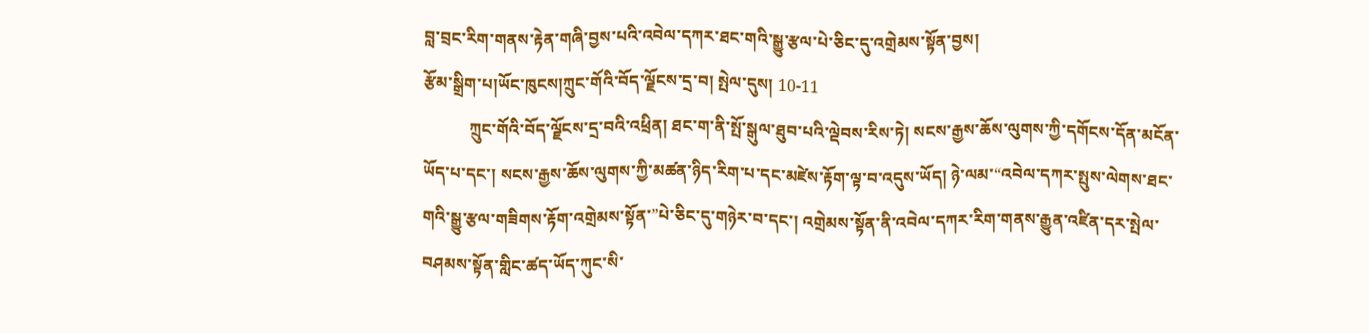བླ་བྲང་རིག་གནས་རྟེན་གཞི་བྱས་པའི་འབེལ་དཀར་ཐང་གའི་སྒྱུ་རྩལ་པེ་ཅིང་དུ་འགྲེམས་སྟོན་བྱས།
རྩོམ་སྒྲིག་པ།ཡོང་ཁུངས།ཀྲུང་གོའི་བོད་ལྗོངས་དྲ་བ། སྤེལ་དུས། 10-11
           ཀྲུང་གོའི་བོད་ལྗོངས་དྲ་བའི་འཕྲིན། ཐང་ག་ནི་སྤོ་སྒུལ་ཐུབ་པའི་ལྡེབས་རིས་ཏེ། སངས་རྒྱས་ཆོས་ལུགས་ཀྱི་དགོངས་དོན་མངོན་ཡོད་པ་དང་། སངས་རྒྱས་ཆོས་ལུགས་ཀྱི་མཚན་ཉིད་རིག་པ་དང་མཛེས་རྟོག་ལྟ་བ་འདུས་ཡོད། ཉེ་ལམ་“འབེལ་དཀར་སྤུས་ལེགས་ཐང་གའི་སྒྱུ་རྩལ་གཟིགས་རྟོག་འགྲེམས་སྟོན་”པེ་ཅིང་དུ་གཉེར་བ་དང་། འགྲེམས་སྟོན་ནི་འབེལ་དཀར་རིག་གནས་རྒྱུན་འཛིན་དར་སྤེལ་བཤམས་སྟོན་གླིང་ཚད་ཡོད་ཀུང་སི་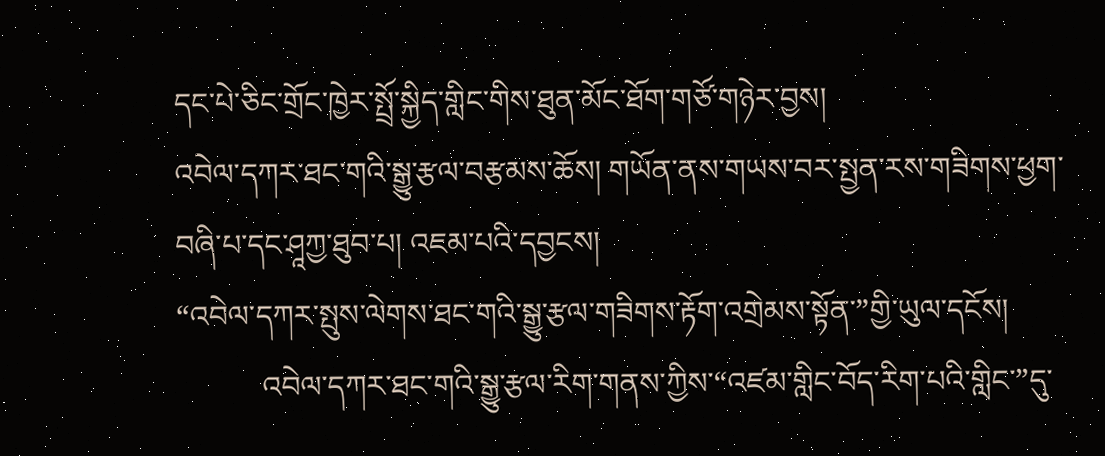དང་པེ་ཅིང་གྲོང་ཁྱེར་སྤྲོ་སྐྱིད་གླིང་གིས་ཐུན་མོང་ཐོག་གཙོ་གཉེར་བྱས།
འབེལ་དཀར་ཐང་གའི་སྒྱུ་རྩལ་བརྩམས་ཆོས། གཡོན་ནས་གཡས་བར་སྤྱན་རས་གཟིགས་ཕྱག་བཞི་པ་དང་ཤཱཀྱ་ཐུབ་པ། འཇམ་པའི་དབྱངས།
“འབེལ་དཀར་སྤུས་ལེགས་ཐང་གའི་སྒྱུ་རྩལ་གཟིགས་རྟོག་འགྲེམས་སྟོན་”གྱི་ཡུལ་དངོས།
           འབེལ་དཀར་ཐང་གའི་སྒྱུ་རྩལ་རིག་གནས་ཀྱིས་“འཛམ་གླིང་བོད་རིག་པའི་གླིང་”དུ་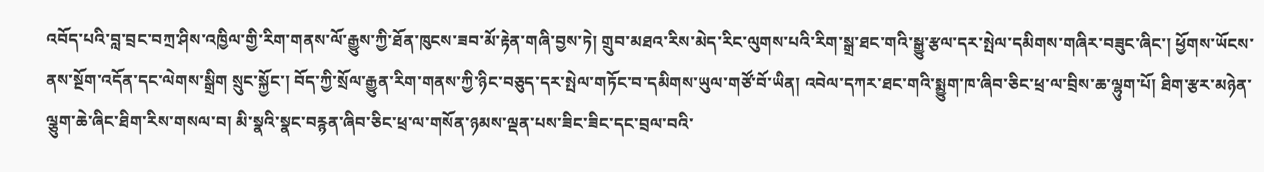འབོད་པའི་བླ་བྲང་བཀྲ་ཤིས་འཁྱིལ་གྱི་རིག་གནས་ལོ་རྒྱུས་ཀྱི་ཐོན་ཁུངས་ཟབ་མོ་རྟེན་གཞི་བྱས་ཏེ། གྲུབ་མཐའ་རིས་མེད་རིང་ལུགས་པའི་རིག་སྒྲ་ཐང་གའི་སྒྱུ་རྩལ་དར་སྤེལ་དམིགས་གཞིར་བཟུང་ཞིང་། ཕྱོགས་ཡོངས་ནས་སྔོག་འདོན་དང་ལེགས་སྒྲིག སྲུང་སྐྱོང་། བོད་ཀྱི་སྲོལ་རྒྱུན་རིག་གནས་ཀྱི་ཉིང་བཅུད་དར་སྤེལ་གཏོང་བ་དམིགས་ཡུལ་གཙོ་བོ་ཡིན། འབེལ་དཀར་ཐང་གའི་སྨྱུག་ཁ་ཞིབ་ཅིང་ཕྲ་ལ་བྲིས་ཆ་ལྷུག་པོ། ཐིག་རྩར་མཉེན་ལྕུག་ཆེ་ཞིང་ཐིག་རིས་གསལ་བ། མི་སྣའི་སྣང་བརྙན་ཞིབ་ཅིང་ཕྲ་ལ་གསོན་ཉམས་ལྡན་པས་ཟིང་ཟིང་དང་བྲལ་བའི་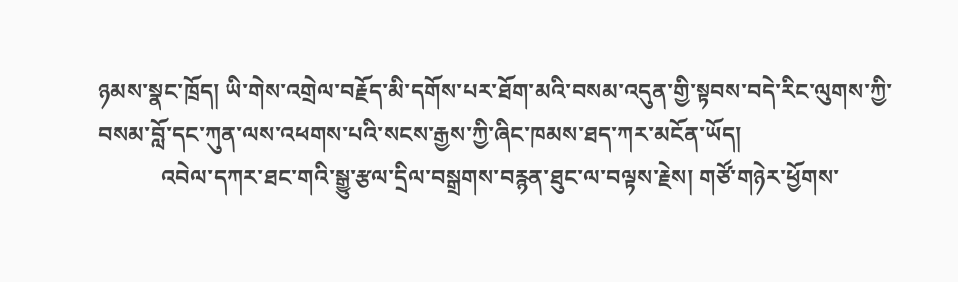ཉམས་སྣང་ཁྲོད། ཡི་གེས་འགྲེལ་བརྗོད་མི་དགོས་པར་ཐོག་མའི་བསམ་འདུན་གྱི་སྟབས་བདེ་རིང་ལུགས་ཀྱི་བསམ་བློ་དང་ཀུན་ལས་འཕགས་པའི་སངས་རྒྱས་ཀྱི་ཞིང་ཁམས་ཐད་ཀར་མངོན་ཡོད།
           འབེལ་དཀར་ཐང་གའི་སྒྱུ་རྩལ་དྲིལ་བསྒྲགས་བརྙན་ཐུང་ལ་བལྟས་རྗེས། གཙོ་གཉེར་ཕྱོགས་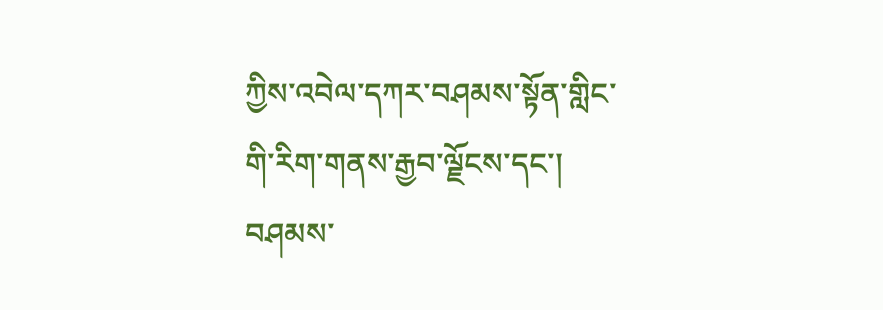ཀྱིས་འབེལ་དཀར་བཤམས་སྟོན་གླིང་གི་རིག་གནས་རྒྱབ་ལྗོངས་དང་། བཤམས་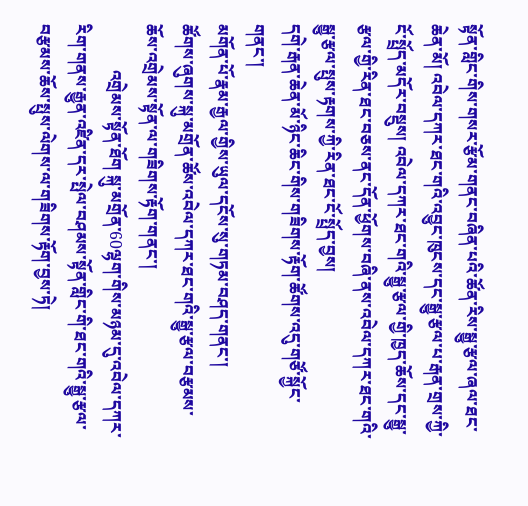སྟོན་གླིང་གིས་གསར་རྩོམ་གནང་བཞིན་པའི་ཚོན་རིས་སྒྱུ་རྩལ་ཞལ་ཐང་ཆེན་མོ། འབེལ་དཀར་ཐང་གའི་འབྱུང་ཁུངས་དང་སྒྱུ་རྩལ་པ་རྒན་གྲས་ཀྱི་ངོ་སྤྲོད་མདོར་བསྡུས། འབེལ་དཀར་ཐང་གའི་སྒྱུ་རྩལ་གྱི་ཁྱད་ཆོས་དང་སྒྱུ་རྩལ་གྱི་རིན་ཐང་བཅས་ནང་དོན་ཕྱོགས་བཞི་ནས་འབེལ་དཀར་ཐང་གའི་སྒྱུ་རྩལ་སྤུས་རྟགས་ཀྱི་རིན་ཐང་ངོ་སྤྲོད་བྱས།
དགེ་རྒན་ཆེན་མོ་ཉིང་ཆིང་གིས་གཟིགས་རྟོག་ཚོགས་འདུ་གཙོ་སྐྱོང་གནང་།
མགོན་པོ་རྣམ་རྒྱལ་གྱིས་ཡུལ་དངོས་སུ་གཏམ་བཤད་གནང་།
ཚོགས་ཞུགས་སྐུ་མགྲོན་ཚོས་འབེལ་དཀར་ཐང་གའི་སྒྱུ་རྩལ་བརྩམས་ཆོས་འགྲེམས་སྟོན་ལ་གཟིགས་རྟོག་གནང་།
           འགྲེམས་སྟོན་ཐོག སྐུ་མགྲོན་60ལྷག་གིས་མཉམ་དུ་འབེལ་དཀར་རིག་གནས་རྒྱུན་འཛིན་དར་སྤེལ་བཤམས་སྟོན་གླིང་གི་ཐང་གའི་སྒྱུ་རྩལ་བརྩམས་ཆོས་སྤུས་ལེགས་ལ་གཟིགས་རྟོག་བྱས་ཏེ།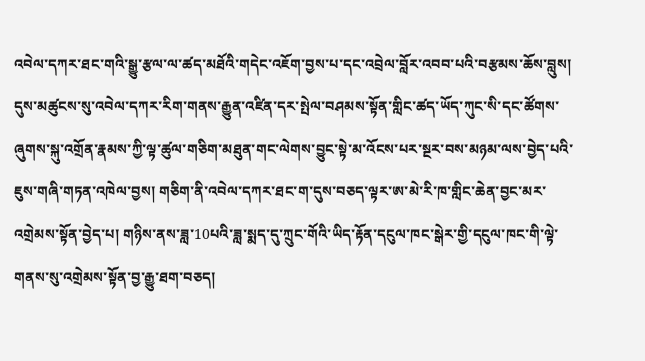འབེལ་དཀར་ཐང་གའི་སྒྱུ་རྩལ་ལ་ཚད་མཐོའི་གདེང་འཇོག་བྱས་པ་དང་འབྲེལ་བློར་འབབ་པའི་བརྩམས་ཆོས་བླུས། དུས་མཚུངས་སུ་འབེལ་དཀར་རིག་གནས་རྒྱུན་འཛིན་དར་སྤེལ་བཤམས་སྟོན་གླིང་ཚད་ཡོད་ཀུང་སི་དང་ཚོགས་ཞུགས་སྐུ་འགྲོན་རྣམས་ཀྱི་ལྟ་ཚུལ་གཅིག་མཐུན་གང་ལེགས་བྱུང་སྟེ་མ་འོངས་པར་སྔར་བས་མཉམ་ལས་བྱེད་པའི་ཇུས་གཞི་གཏན་འཁེལ་བྱས། གཅིག་ནི་འབེལ་དཀར་ཐང་ག་དུས་བཅད་ལྟར་ཨ་མེ་རི་ཁ་གླིང་ཆེན་བྱང་མར་འགྲེམས་སྟོན་བྱེད་པ། གཉིས་ནས་ཟླ་10པའི་ཟླ་སྨད་དུ་ཀྲུང་གོའི་ཡིད་རྟོན་དངུལ་ཁང་སྒེར་གྱི་དངུལ་ཁང་གི་ལྟེ་གནས་སུ་འགྲེམས་སྟོན་བྱ་རྒྱུ་ཐག་བཅད།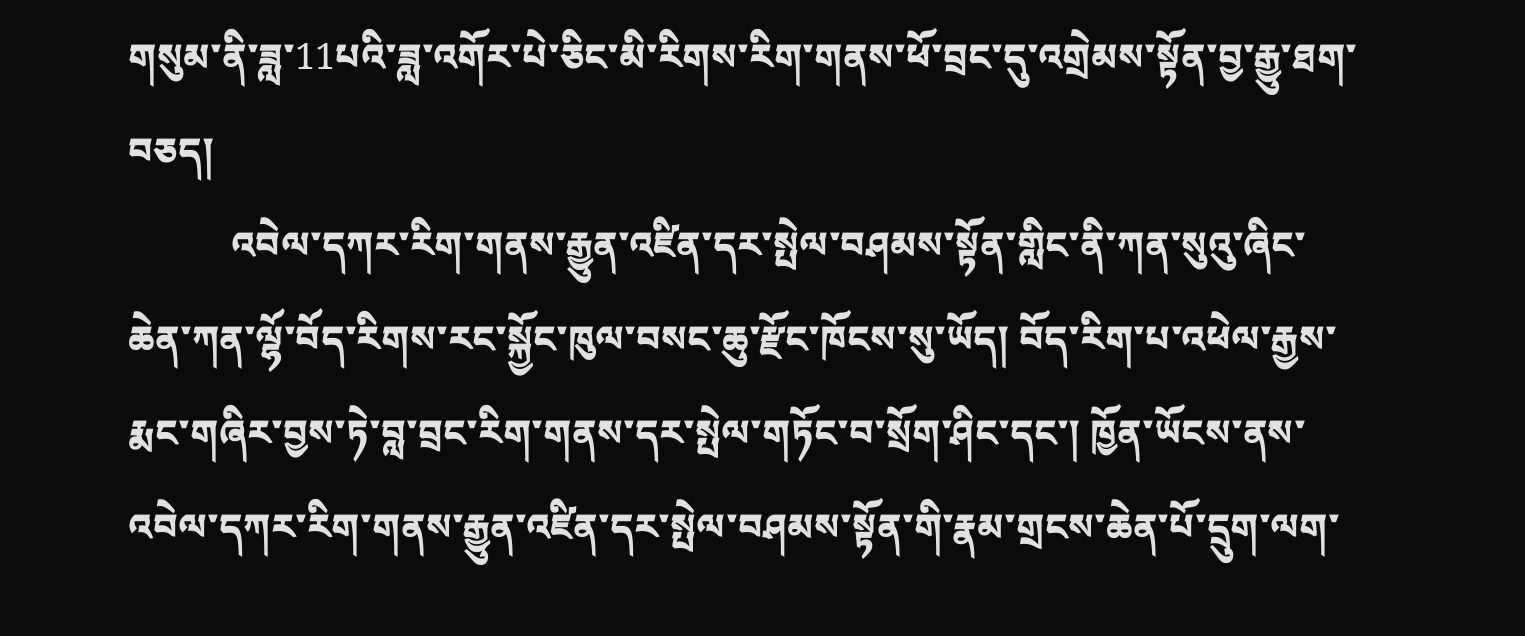གསུམ་ནི་ཟླ་11པའི་ཟླ་འགོར་པེ་ཅིང་མི་རིགས་རིག་གནས་ཕོ་བྲང་དུ་འགྲེམས་སྟོན་བྱ་རྒྱུ་ཐག་བཅད།
           འབེལ་དཀར་རིག་གནས་རྒྱུན་འཛིན་དར་སྤེལ་བཤམས་སྟོན་གླིང་ནི་ཀན་སུའུ་ཞིང་ཆེན་ཀན་ལྷོ་བོད་རིགས་རང་སྐྱོང་ཁུལ་བསང་ཆུ་རྫོང་ཁོངས་སུ་ཡོད། བོད་རིག་པ་འཕེལ་རྒྱས་རྨང་གཞིར་བྱས་ཏེ་བླ་བྲང་རིག་གནས་དར་སྤེལ་གཏོང་བ་སྲོག་ཤིང་དང་། ཁྱོན་ཡོངས་ནས་འབེལ་དཀར་རིག་གནས་རྒྱུན་འཛིན་དར་སྤེལ་བཤམས་སྟོན་གི་རྣམ་གྲངས་ཆེན་པོ་དྲུག་ལག་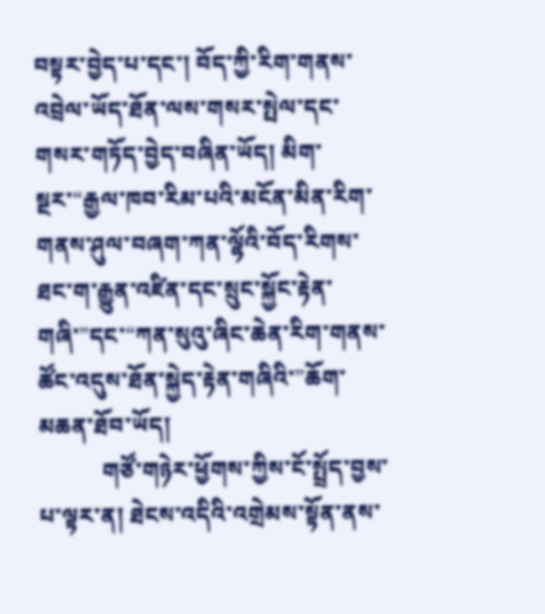བསྟར་བྱེད་པ་དང་། བོད་ཀྱི་རིག་གནས་འབྲེལ་ཡོད་ཐོན་ལས་གསར་སྤེལ་དང་གསར་གཏོད་བྱེད་བཞིན་ཡོད། མིག་སྔར་“རྒྱལ་ཁབ་རིམ་པའི་མངོན་མིན་རིག་གནས་ཤུལ་བཞག་ཀན་ལྷོའི་བོད་རིགས་ཐང་ག་རྒྱུན་འཛིན་དང་སྲུང་སྐྱོང་རྟེན་གཞི་”དང་“ཀན་སུའུ་ཞིང་ཆེན་རིག་གནས་ཚོང་འདུས་ཐོན་སྐྱེད་རྟེན་གཞིའི་”ཆོག་མཆན་ཐོབ་ཡོད།
           གཙོ་གཉེར་ཕྱོགས་ཀྱིས་ངོ་སྤྲོད་བྱས་པ་ལྟར་ན། ཐེངས་འདིའི་འགྲེམས་སྟོན་ནས་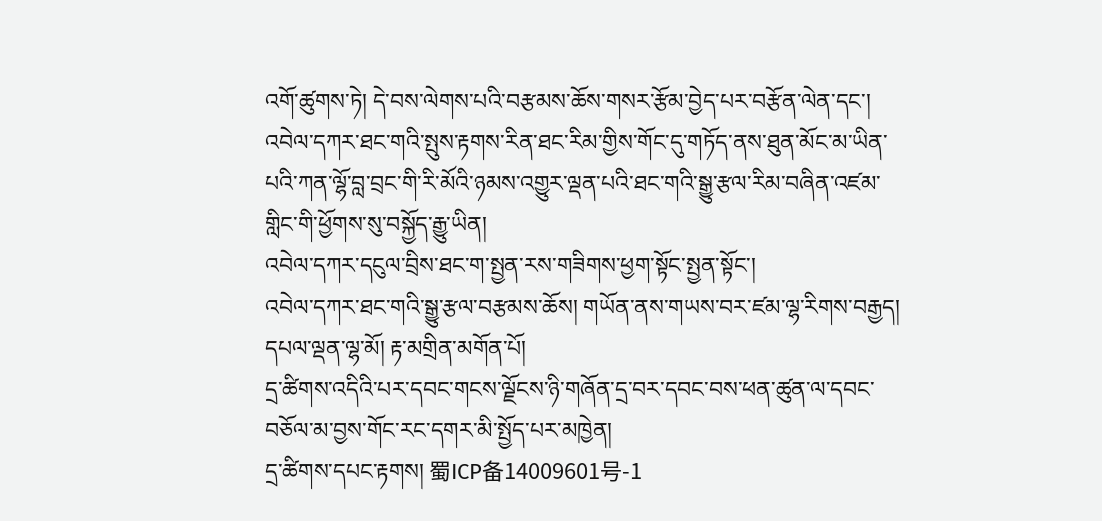འགོ་ཚུགས་ཏེ། དེ་བས་ལེགས་པའི་བརྩམས་ཆོས་གསར་རྩོམ་བྱེད་པར་བརྩོན་ལེན་དང་། འབེལ་དཀར་ཐང་གའི་སྤུས་རྟགས་རིན་ཐང་རིམ་གྱིས་གོང་དུ་གཏོད་ནས་ཐུན་མོང་མ་ཡིན་པའི་ཀན་ལྷོ་བླ་བྲང་གི་རི་མོའི་ཉམས་འགྱུར་ལྡན་པའི་ཐང་གའི་སྒྱུ་རྩལ་རིམ་བཞིན་འཛམ་གླིང་གི་ཕྱོགས་སུ་བསྐྱོད་རྒྱུ་ཡིན།
འབེལ་དཀར་དངུལ་བྲིས་ཐང་ག་སྤྱན་རས་གཟིགས་ཕྱག་སྟོང་སྤྱན་སྟོང་།
འབེལ་དཀར་ཐང་གའི་སྒྱུ་རྩལ་བརྩམས་ཆོས། གཡོན་ནས་གཡས་བར་ཛམ་ལྷ་རིགས་བརྒྱད། དཔལ་ལྡན་ལྷ་མོ། རྟ་མགྲིན་མགོན་པོ།
དྲ་ཚིགས་འདིའི་པར་དབང་གངས་ལྗོངས་ཉི་གཞོན་དྲ་བར་དབང་བས་ཕན་ཚུན་ལ་དབང་བཅོལ་མ་བྱས་གོང་རང་དགར་མི་སྤྱོད་པར་མཁྱེན།
དྲ་ཚིགས་དཔང་རྟགས། 蜀ICP备14009601号-1